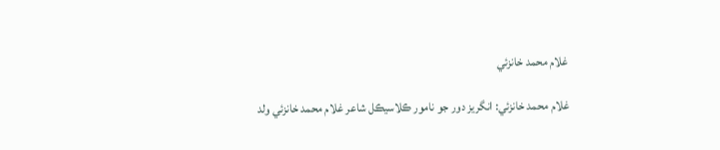غلام محمد خانزئي

غلام محمد خانزئي: انگريز دور جو نامور ڪلاسيڪل شاعر غلام محمد خانزئي ولد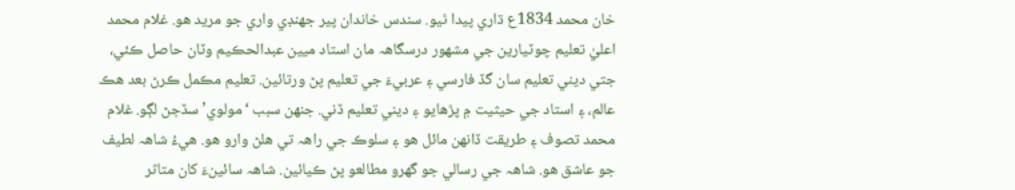خان محمد 1834ع ڌاري پيدا ٿيو. سندس خاندان پير جهنڊي واري جو مريد هو. غلام محمد اعليٰ تعليم چوٽيارين جي مشھور درسگاھہ مان استاد ميين عبدالحڪيم وٽان حاصل ڪئي، جتي ديني تعليم سان گڏ فارسي ۽ عربيءَ جي تعليم پڻ ورتائين. تعليم مڪمل ڪرڻ بعد هڪ عالم، ۽ استاد جي حيثيت ۾ پڙهايو ۽ ديني تعليم ڏني. جنهن سبب ‘مولوي’ سڏجڻ لڳو. غلام محمد تصوف ۽ طريقت ڏانهن مائل هو ۽ سلوڪ جي راھہ تي هلڻ وارو هو. هيءُ شاھہ لطيف جو عاشق هو. شاھہ جي رسالي جو گهرو مطالعو پڻ ڪيائين. شاھہ سائينءَ کان متاثر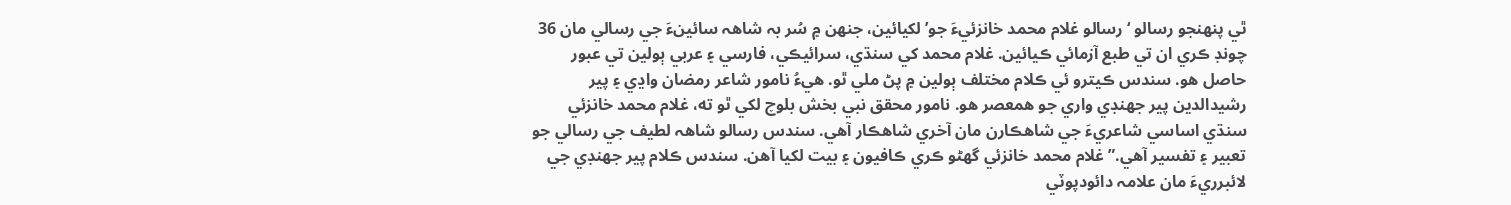ٿي پنهنجو رسالو ‘رسالو غلام محمد خانزئيءَ جو’ لکيائين، جنهن ۾ سُر بہ شاھہ سائينءَ جي رسالي مان 36 چونڊ ڪري ان تي طبع آزمائي ڪيائين. غلام محمد کي سنڌي، سرائيڪي، فارسي ۽ عربي ٻولين تي عبور حاصل هو. سندس ڪيترو ئي ڪلام مختلف ٻولين ۾ پڻ ملي ٿو. هيءُ نامور شاعر رمضان واڍي ۽ پير رشيدالدين پير جهنڊي واري جو همعصر هو. نامور محقق نبي بخش بلوچ لکي ٿو ته، غلام محمد خانزئي سنڌي اساسي شاعريءَ جي شاهڪارن مان آخري شاهڪار آهي. سندس رسالو شاھہ لطيف جي رسالي جو تعبير ۽ تفسير آهي.” غلام محمد خانزئي گهڻو ڪري ڪافيون ۽ بيت لکيا آهن. سندس ڪلام پير جهنڊي جي لائبرريءَ مان علامہ دائودپوٽي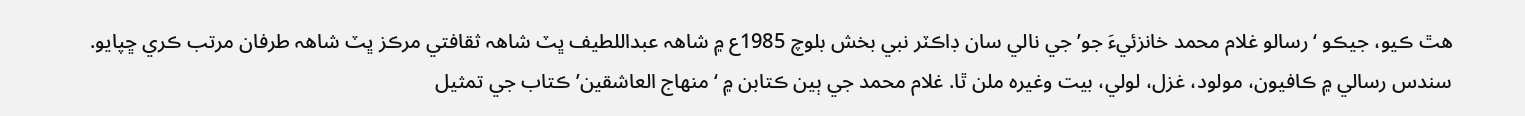هٿ ڪيو، جيڪو ‘رسالو غلام محمد خانزئيءَ جو’ جي نالي سان ڊاڪٽر نبي بخش بلوچ 1985ع ۾ شاھہ عبداللطيف ڀٽ شاھہ ثقافتي مرڪز ڀٽ شاھہ طرفان مرتب ڪري ڇپايو. سندس رسالي ۾ ڪافيون، مولود، غزل، لولي، بيت وغيرہ ملن ٿا. غلام محمد جي ٻين ڪتابن ۾ ‘منهاج العاشقين’ ڪتاب جي تمثيل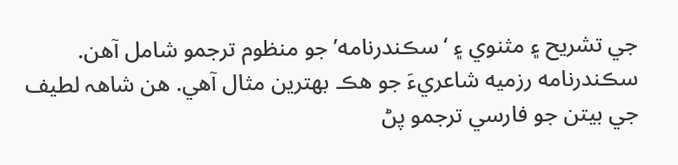جي تشريح ۽ مثنوي ۽ ‘سڪندرنامه’ جو منظوم ترجمو شامل آهن. سڪندرنامه رزميه شاعريءَ جو هڪ بھترين مثال آهي. هن شاھہ لطيف جي بيتن جو فارسي ترجمو پڻ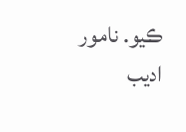ڪيو. نامور اديب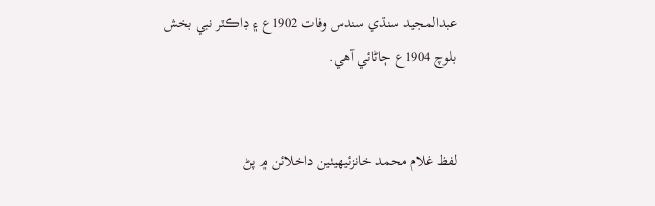عبدالمجيد سنڌي سندس وفات 1902ع ۽ ڊاڪٽر نبي بخش بلوچ 1904ع ڄاڻائي آهي.


لفظ غلام محمد خانزئيھيٺين داخلائن ۾ پڻ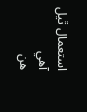استعمال ٿيل آھي
هن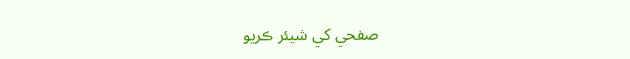صفحي کي شيئر ڪريو